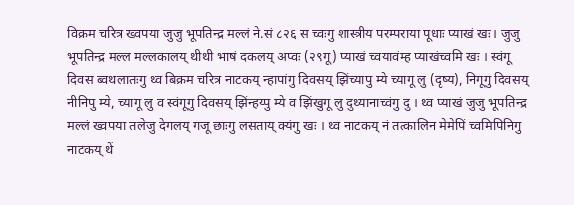विक्रम चरित्र ख्वपया जुजु भूपतिन्द्र मल्लं ने.सं ८२६ स च्वःगु शास्त्रीय परम्पराया पूधाः प्याखं खः। जुजु भूपतिन्द्र मल्ल मल्लकालय् थीथी भाषं दकलय् अप्वः (२९गू) प्याखं च्वयावंम्ह प्याखंच्वमि खः । स्वंगू दिवस ब्वथलातःगु थ्व बिक्रम चरित्र नाटकय् न्हापांगु दिवसय् झिंच्यापु म्ये च्यागू लु (दृष्य), निगूगु दिवसय् नीनिपु म्ये, च्यागू लु व स्वंगूगु दिवसय् झिंन्हय्पु म्ये व झिंखुगू लु दुथ्यानाच्वंगु दु । थ्व प्याखं जुजु भूपतिन्द्र मल्लं ख्वपया तलेजु देगलय् गजू छाःगु लसताय् क्यंगु खः । थ्व नाटकय् नं तत्कालिन मेमेपिं च्वमिपिनिगु नाटकय् थें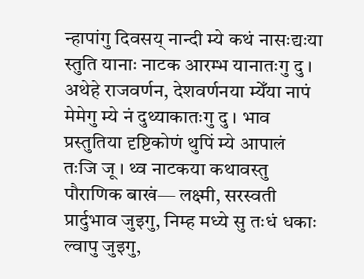न्हापांगु दिवसय् नान्दी म्ये कथं नासःद्यःया स्तुति यानाः नाटक आरम्भ यानातःगु दु । अथेहे राजवर्णन, देशवर्णनया म्येँया नापं मेमेगु म्ये नं दुथ्याकातःगु दु । भाव प्रस्तुतिया दृष्टिकोणं थुपिं म्ये आपालं तःजि जू । थ्व नाटकया कथावस्तु पौराणिक बाखं— लक्ष्मी, सरस्वती प्रार्दुभाव जुइगु, निम्ह मध्ये सु तःधं धकाः ल्वापु जुइगु,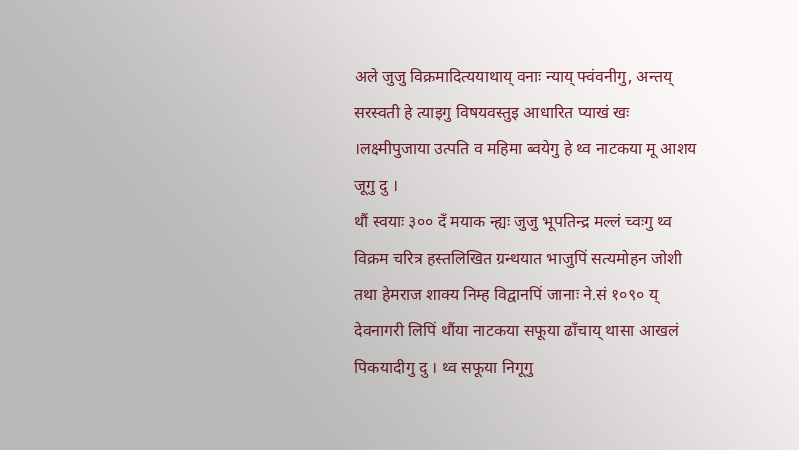अले जुजु विक्रमादित्ययाथाय् वनाः न्याय् फ्वंवनीगु, अन्तय् सरस्वती हे त्याइगु विषयवस्तुइ आधारित प्याखं खः ।लक्ष्मीपुजाया उत्पति व महिमा ब्वयेगु हे थ्व नाटकया मू आशय जूगु दु ।
थौं स्वयाः ३०० दँ मयाक न्ह्यः जुजु भूपतिन्द्र मल्लं च्वःगु थ्व विक्रम चरित्र हस्तलिखित ग्रन्थयात भाजुपिं सत्यमोहन जोशी तथा हेमराज शाक्य निम्ह विद्वानपिं जानाः ने.सं १०९० य् देवनागरी लिपिं थौंया नाटकया सफूया ढाँचाय् थासा आखलं पिकयादीगु दु । थ्व सफूया निगूगु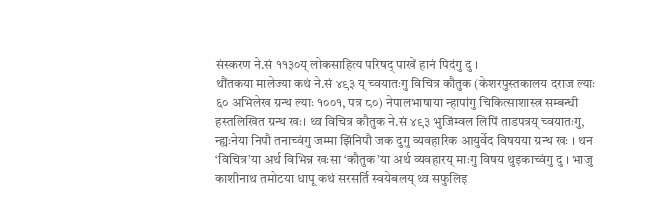संस्करण ने.सं ११३०य् लोकसाहित्य परिषद् पाखें हानं पिदंगु दु ।
थौंतकया मालेज्या कथं ने.सं ४९३ य् च्वयातःगु विचित्र कौतुक (केशरपुस्तकालय दराज ल्याः ६० अभिलेख ग्रन्थ ल्याः १००१, पत्र ८०) नेपालभाषाया न्हापांगु चिकित्साशास्त्र सम्बन्धी हस्तलिखित ग्रन्थ खः। थ्व विचित्र कौतुक ने.सं ४९३ भुजिंम्वल लिपिं ताडपत्रय् च्वयातःगु, न्ह्यःनेया निपौ तनाच्वंगु जम्मा झिंनिपौ जक दुगु व्यवहारिक आयुर्वेद विषयया ग्रन्थ खः । थन ‘विचित्र’या अर्थ विभिन्न खःसा ‘कौतुक’या अर्थ व्यवहारय् माःगु विषय थुइकाच्वंगु दु । भाजु काशीनाथ तमोटया धापू कथं सरसर्ति स्वयेबलय् थ्व सफुलिइ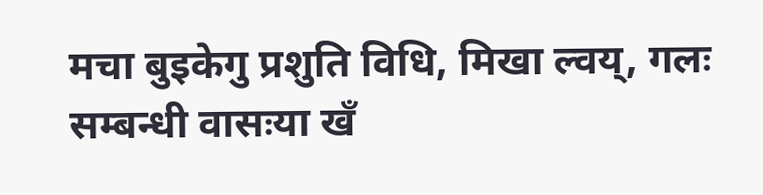मचा बुइकेगु प्रशुति विधि, मिखा ल्वय्, गलः सम्बन्धी वासःया खँ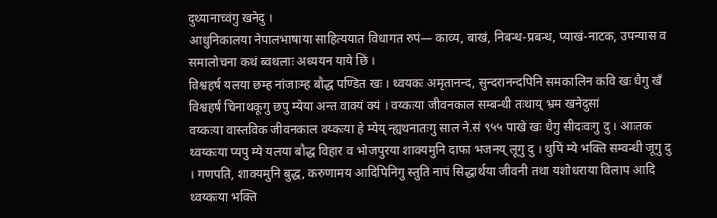दुथ्यानाच्वंगु खनेदु ।
आधुनिकालया नेपालभाषाया साहित्ययात विधागत रुपं— काव्य, बाखं, निबन्ध-प्रबन्ध, प्याखं-नाटक, उपन्यास व समालोचना कथं ब्वथलाः अध्ययन याये छिं ।
विश्वहर्ष यलया छम्ह नांजाःम्ह बौद्ध पण्डित खः । थ्वयकः अमृतानन्द, सुन्दरानन्दपिनि समकालिन कवि खः धैगु खँ विश्वहर्षं चिनाथकूगु छपु म्येया अन्त वाक्यं क्यं । वय्कःया जीवनकाल सम्बन्धी तःथाय् भ्रम खनेदुसां
वय्कःया वास्तविक जीवनकाल वय्कःया हे म्येय् न्ह्यथनातःगु साल ने.सं ९५५ पाखे खः धैगु सीदःवःगु दु । आःतक थ्वय्कःया प्यपु म्ये यलया बौद्ध विहार व भोजपुरया शाक्यमुनि दाफा भजनय् लूगु दु । थुपिं म्ये भक्ति सम्वन्धी जूगु दु । गणपति, शाक्यमुनि बुद्ध, करुणामय आदिपिनिगु स्तुति नापं सिद्धार्थया जीवनी तथा यशोधराया विलाप आदि थ्वय्कःया भक्ति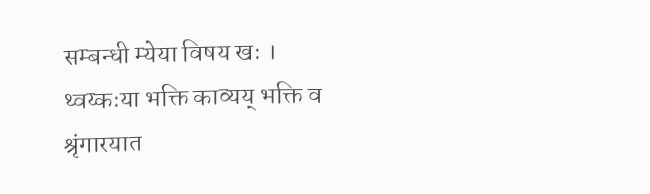सम्बन्धी म्येया विषय खः । थ्वय्कःया भक्ति काव्यय् भक्ति व श्रृंगारयात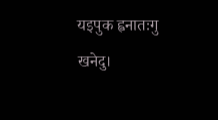यइपुक ह्वनातःगु खनेदु।